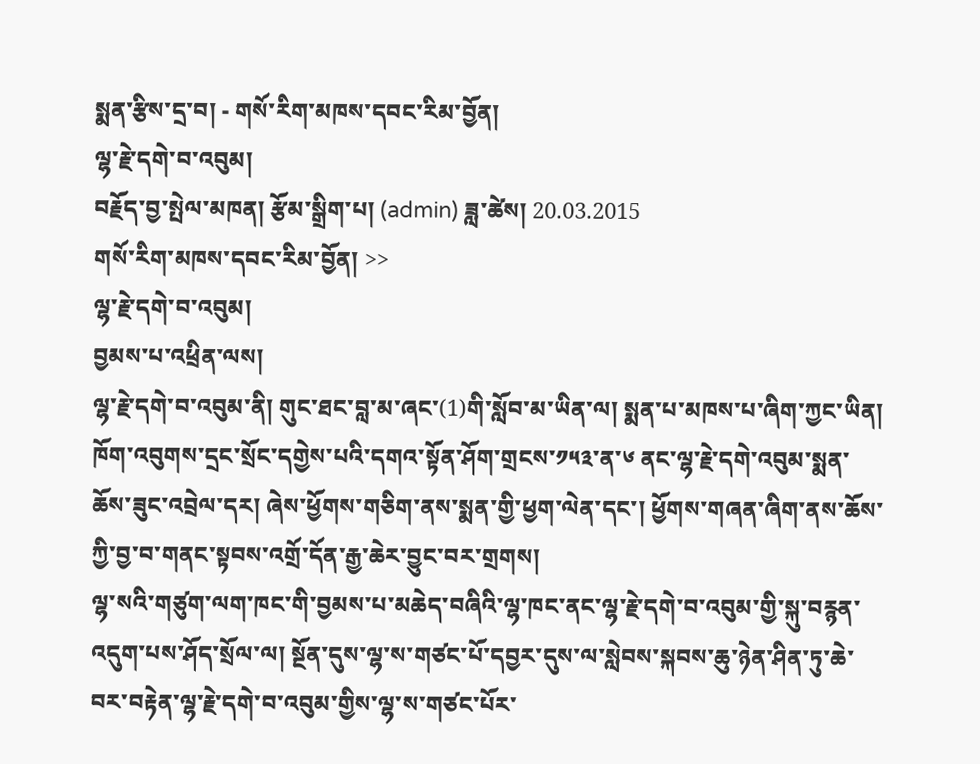སྨན་རྩིས་དྲ་བ། - གསོ་རིག་མཁས་དབང་རིམ་བྱོན།
ལྷ་རྗེ་དགེ་བ་འབུམ།
བརྗོད་བྱ་སྤེལ་མཁན། རྩོམ་སྒྲིག་པ། (admin) ཟླ་ཚེས། 20.03.2015
གསོ་རིག་མཁས་དབང་རིམ་བྱོན། >>
ལྷ་རྗེ་དགེ་བ་འབུམ།
བྱམས་པ་འཕྲིན་ལས།
ལྷ་རྗེ་དགེ་བ་འབུམ་ནི། གུང་ཐང་བླ་མ་ཞང་(1)གི་སློབ་མ་ཡིན་ལ། སྨན་པ་མཁས་པ་ཞིག་ཀྱང་ཡིན། ཁོག་འབུགས་དྲང་སྲོང་དགྱེས་པའི་དགའ་སྟོན་ཤོག་གྲངས་༡༥༣་ན་༦ ནང་ལྷ་རྗེ་དགེ་འབུམ་སྨན་ཆོས་ཟུང་འབྲེལ་དར། ཞེས་ཕྱོགས་གཅིག་ནས་སྨན་གྱི་ཕྱག་ལེན་དང་། ཕྱོགས་གཞན་ཞིག་ནས་ཆོས་ཀྱི་བྱ་བ་གནང་སྟབས་འགྲོ་དོན་རྒྱ་ཆེར་བྱུང་བར་གྲགས།
ལྷ་སའི་གཙུག་ལག་ཁང་གི་བྱམས་པ་མཆེད་བཞིའི་ལྷ་ཁང་ནང་ལྷ་རྗེ་དགེ་བ་འབུམ་གྱི་སྐུ་བརྙན་འདུག་པས་ཤོད་སྲོལ་ལ། སྔོན་དུས་ལྷ་ས་གཙང་པོ་དབྱར་དུས་ལ་སླེབས་སྐབས་ཆུ་ཉེན་ཤིན་ཏུ་ཆེ་བར་བརྟེན་ལྷ་རྗེ་དགེ་བ་འབུམ་གྱིས་ལྷ་ས་གཙང་པོར་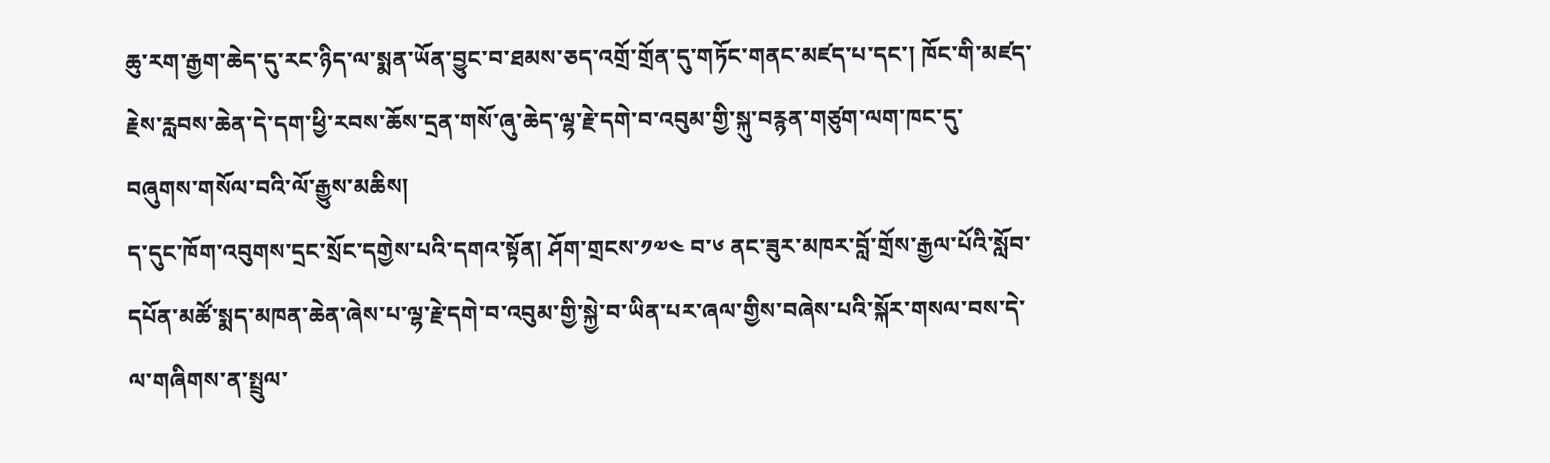ཆུ་རག་རྒྱག་ཆེད་དུ་རང་ཉིད་ལ་སྨན་ཡོན་བྱུང་བ་ཐམས་ཅད་འགྲོ་གྲོན་དུ་གཏོང་གནང་མཛད་པ་དང་། ཁོང་གི་མཛད་རྗེས་རླབས་ཆེན་དེ་དག་ཕྱི་རབས་ཆོས་དྲན་གསོ་ཞུ་ཆེད་ལྷ་རྗེ་དགེ་བ་འབུམ་གྱི་སྐུ་བརྙན་གཙུག་ལག་ཁང་དུ་བཞུགས་གསོལ་བའི་ལོ་རྒྱུས་མཆིས།
ད་དུང་ཁོག་འབུགས་དྲང་སྲོང་དགྱེས་པའི་དགའ་སྟོན། ཤོག་གྲངས་༡༧༤ བ་༦ ནང་ཟུར་མཁར་བློ་གྲོས་རྒྱལ་པོའི་སློབ་དཔོན་མཚོ་སྨད་མཁན་ཆེན་ཞེས་པ་ལྷ་རྗེ་དགེ་བ་འབུམ་གྱི་སྐྱེ་བ་ཡིན་པར་ཞལ་གྱིས་བཞེས་པའི་སྐོར་གསལ་བས་དེ་ལ་གཞིགས་ན་སྤྲུལ་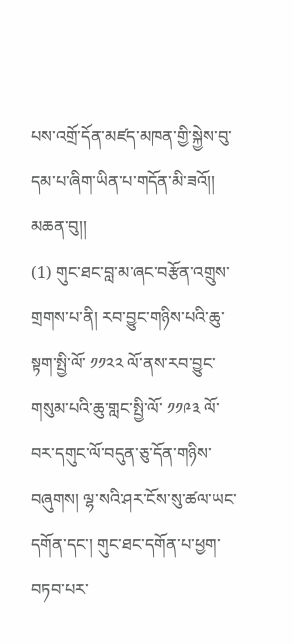པས་འགྲོ་དོན་མཛད་མཁན་གྱི་སྐྱེས་བུ་དམ་པ་ཞིག་ཡིན་པ་གདོན་མི་ཟའོ།།
མཆན་བུ།།
(1) གུང་ཐང་བླ་མ་ཞང་བརྩོན་འགྲུས་གྲགས་པ་ནི། རབ་བྱུང་གཉིས་པའི་ཆུ་སྟག་སྤྱི་ལོ་ ༡༡༢༢ ལོ་ནས་རབ་བྱུང་གསུམ་པའི་ཆུ་གླང་སྤྱི་ལོ་ ༡༡༩༣ ལོ་བར་དགུང་ལོ་བདུན་ཅུ་དོན་གཉིས་བཞུགས། ལྷ་སའི་ཤར་ངོས་སུ་ཚལ་ཡང་དགོན་དང་། གུང་ཐང་དགོན་པ་ཕྱག་བཏབ་པར་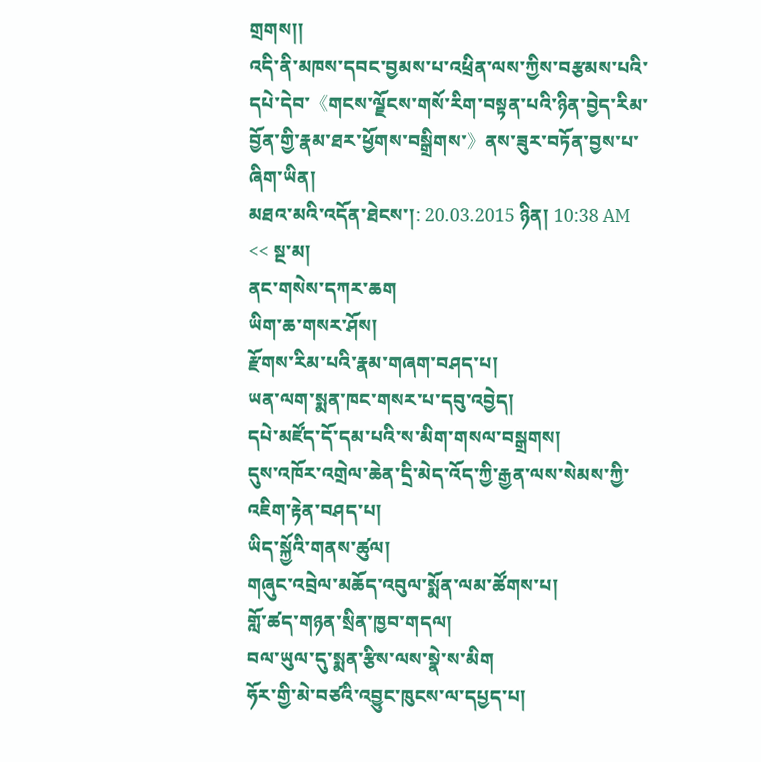གྲགས།།
འདི་ནི་མཁས་དབང་བྱམས་པ་འཕྲིན་ལས་ཀྱིས་བརྩམས་པའི་དཔེ་དེབ་《གངས་ལྗོངས་གསོ་རིག་བསྟན་པའི་ཉིན་བྱེད་རིམ་བྱོན་གྱི་རྣམ་ཐར་ཕྱོགས་བསྒྲིགས་》ནས་ཟུར་བཏོན་བྱས་པ་ཞིག་ཡིན།
མཐའ་མའི་འདོན་ཐེངས་།: 20.03.2015 ཉིན། 10:38 AM
<< སྔ་མ།
ནང་གསེས་དཀར་ཆག
ཡིག་ཆ་གསར་ཤོས།
རྫོགས་རིམ་པའི་རྣམ་གཞག་བཤད་པ།
ཡན་ལག་སྨན་ཁང་གསར་པ་དབུ་འབྱེད།
དཔེ་མཛོད་དོ་དམ་པའི་ས་མིག་གསལ་བསྒྲགས།
དུས་འཁོར་འགྲེལ་ཆེན་དྲི་མེད་འོད་ཀྱི་རྒྱན་ལས་སེམས་ཀྱི་འཇིག་རྟེན་བཤད་པ།
ཡིད་སྐྱོའི་གནས་ཚུལ།
གཞུང་འབྲེལ་མཆོད་འབུལ་སྨོན་ལམ་ཚོགས་པ།
གློ་ཚད་གཉན་སྲིན་ཁྱབ་གདལ།
བལ་ཡུལ་དུ་སྨན་རྩིས་ལས་སྣེ་ས་མིག
ཧོར་གྱི་མེ་བཙའི་འབྱུང་ཁུངས་ལ་དཔྱད་པ།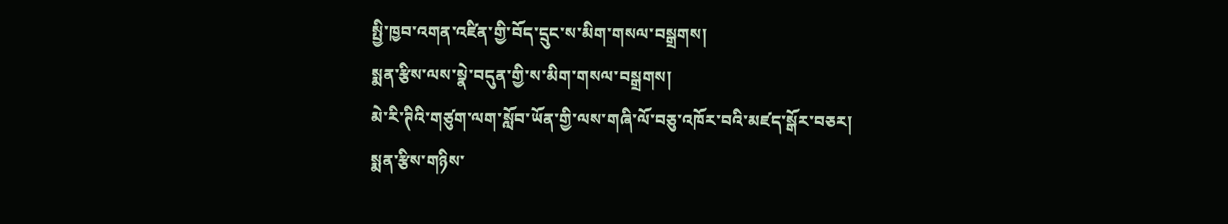སྤྱི་ཁྱབ་འགན་འཛིན་གྱི་བོད་དྲུང་ས་མིག་གསལ་བསྒྲགས།
སྨན་རྩིས་ལས་སྣེ་བདུན་གྱི་ས་མིག་གསལ་བསྒྲགས།
མེ་རི་ཊིའི་གཙུག་ལག་སློབ་ཡོན་གྱི་ལས་གཞི་ལོ་བཅུ་འཁོར་བའི་མཛད་སྒོར་བཅར།
སྨན་རྩིས་གཉིས་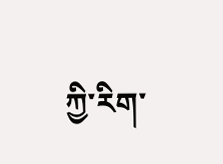ཀྱི་རིག་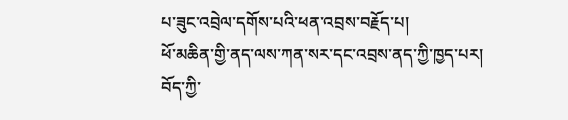པ་ཟུང་འབྲེལ་དགོས་པའི་ཕན་འབྲས་བརྗོད་པ།
ཕོ་མཆིན་གྱི་ནད་ལས་ཀན་སར་དང་འབྲས་ནད་ཀྱི་ཁྱད་པར།
བོད་ཀྱི་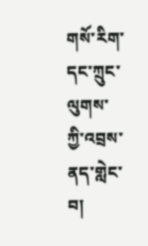གསོ་རིག་དང་ཀྲུང་ལུགས་ཀྱི་འབྲས་ནད་གླེང་བ།